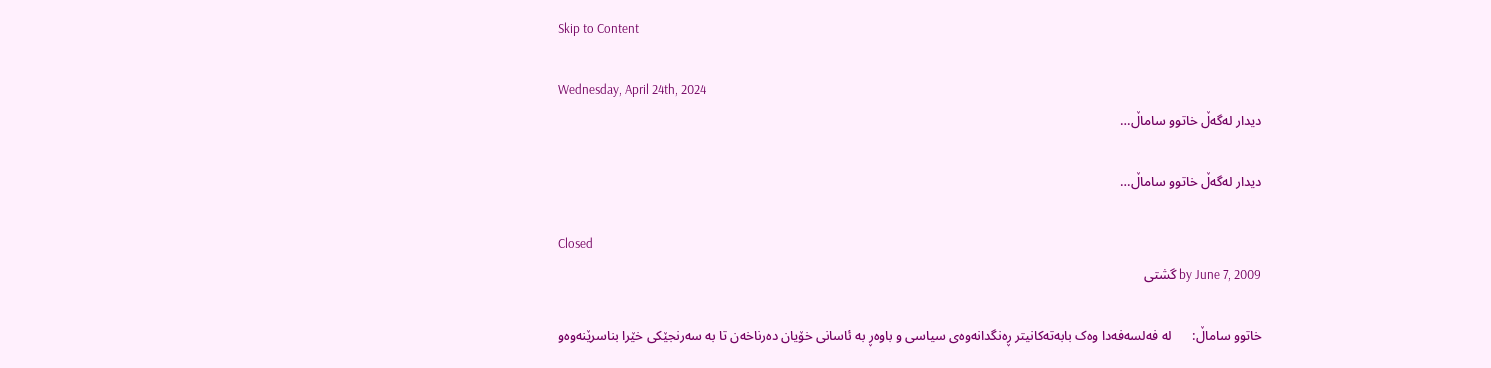Skip to Content

Wednesday, April 24th, 2024
دیدار له‌گه‌ڵ خاتوو ساماڵ…

دیدار له‌گه‌ڵ خاتوو ساماڵ…

Closed
by June 7, 2009 گشتی

خاتوو ساماڵ:      له‌ فه‌لسه‌فه‌دا وه‌ک بابه‌ته‌کانیتر ڕه‌نگدانه‌وه‌ی سیاسی و باوه‌ڕ به‌ ئاسانی خۆیان ده‌رناخه‌ن تا به‌ سه‌رنجێکی خێرا بناسرێنه‌وه‌و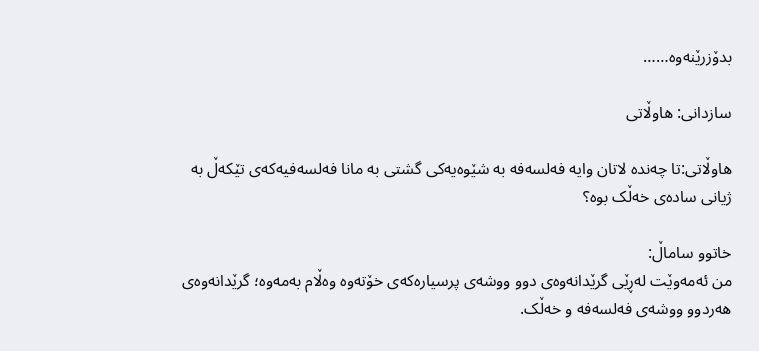بدۆزرێنه‌وه‌……

سازدانی: هاوڵاتی

هاوڵاتی:تا چه‌نده‌ لاتان وایه‌ فه‌لسه‌فه‌ به‌ شێوه‌یه‌کی گشتی به‌ مانا فه‌لسه‌فیه‌که‌ی تێکه‌ڵ به‌ ژیانی ساده‌ی خه‌ڵک بوه‌؟

خاتوو ساماڵ:
من ئه‌مه‌وێت له‌ڕێی گرێدانه‌وه‌ی دوو ووشه‌ی پرسیاره‌که‌ی خۆته‌وه‌ وه‌ڵام به‌مه‌وه‌؛ گرێدانه‌وه‌ی هه‌ردوو ووشه‌ی فه‌لسه‌فه‌ و خه‌ڵک.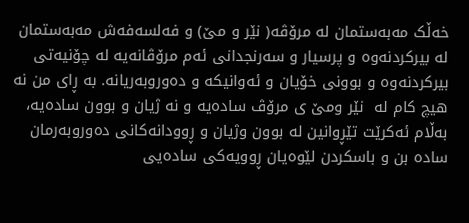خه‌ڵک مه‌به‌ستمان له‌ مرۆڤه‌( نێر و مێ) و فه‌لسه‌فه‌ش مه‌به‌ستمان له‌ بیرکردنه‌وه‌ و پرسیار و سه‌رنجدانی ئه‌م مرۆڤانه‌یه‌ له‌ چۆنیه‌تی بیرکردنه‌وه‌ و بوونی خۆیان و ئه‌وانیکه‌ و ده‌وروبه‌ریانه‌. به‌ ڕای من نه‌ هیچ کام له‌  نێر ومێ ی مرۆڤ ساده‌یه‌ و نه‌ ژیان و بوون ساده‌یه‌، به‌ڵام ئه‌کرێت تێڕوانین له‌ بوون وژیان و ڕوودانه‌کانی ده‌وروبه‌رمان ساده‌ بن و باسکردن لێوه‌یان ڕوویه‌کی ساده‌یی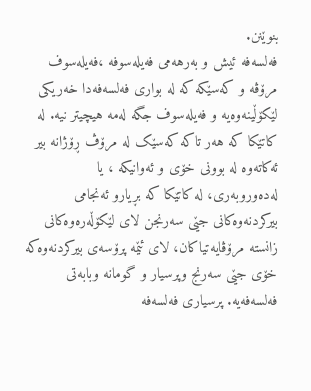بنوێنن.
فه‌لسه‌فه‌ ئیش و به‌رهه‌می فه‌یله‌سوفه‌ ،فه‌یله‌سوف مرۆڤه‌ و که‌سێکه ‌که‌ له‌ بواری فه‌لسه‌فه‌دا خه‌ریکی لێکۆڵینه‌وه‌یه‌ و فه‌یله‌سوف جگه‌ له‌مه‌ هیچیتر نیه‌. له‌ کاتێکا که‌ هه‌ر تاکه‌ که‌سێک له‌ مرۆڤ ڕۆژانه‌ بیر ئه‌کاته‌وه‌ له‌ بوونی خۆی و ئه‌وانیکه‌ ، یا له‌ده‌وروبه‌ری، له‌ کاتێکا که‌ بڕیارو ئه‌نجامی بیرکردنه‌وه‌کانی جێی سه‌رنجن لای لێکۆڵه‌ره‌وه‌کانی زانسته‌ مرۆڤایه‌تیاکان، لای ئێمه‌ پرۆسه‌ی بیرکردنه‌وه‌که‌‌  خۆی جێی سه‌رنج وپرسیار و گومانه‌‌ وبابه‌تی فه‌لسه‌فه‌یه‌. پرسیاری فه‌لسه‌فه‌‌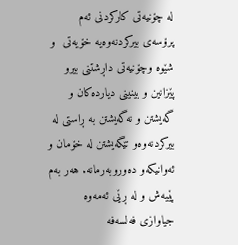له‌ چۆنیه‌تی کارکردنی ئه‌م پرۆسه‌ی بیرکردنه‌وه‌یه‌ خۆیه‌تی  و شێوه‌ وچۆنیه‌تی دا‌ڕشتنی بیرو پێزانین و بینینی دیارده‌کان و گه‌یشتن و نه‌گه‌یشتن به‌ ڕاستی له‌ بیرکردنه‌وه‌و تێگه‌یشتن له‌ خۆمان و ئه‌وانیکه‌و ده‌وروبه‌رمانه‌. هه‌ر به‌م پێیه‌ش و له‌ ڕێی ئه‌مه‌وه‌ جیاوازی فه‌لسه‌فه‌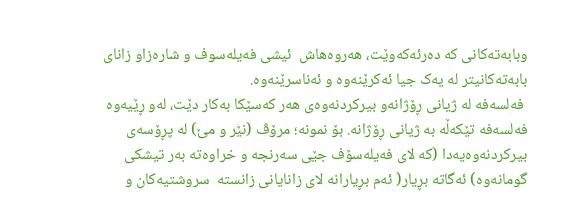وبابه‌ته‌کانی که‌ ده‌رئه‌که‌وێت، هه‌روه‌هاش  ئیشی فه‌یله‌سوف و شاره‌زاو زانای بابه‌ته‌کانیتر له‌ یه‌ک جیا ئه‌کرێنه‌وه‌ و ئه‌ناسرێنه‌وه‌.
 فه‌لسه‌فه‌ له‌ ژیانی ڕۆژانه‌و بیرکردنه‌وه‌ی هه‌ر که‌سێکا به‌کار دێت، له‌و ڕێیه‌وه‌ فه‌لسه‌فه‌ تێکه‌ڵه‌ به‌ ژیانی ڕۆژانه‌. بۆ نمونه‌؛ مرۆڤ (نێر و مێ) له‌ پڕۆسه‌ی بیرکردنه‌وه‌یه‌دا (که‌ لای فه‌یله‌سۆف جێی سه‌رنجه‌ و خراوه‌ته‌ به‌ر تیشکی گومانه‌وه‌) ئه‌گاته‌ بڕیار( ئه‌م بڕیارانه‌ لای زانایانی زانسته‌  سروشتیه‌کان و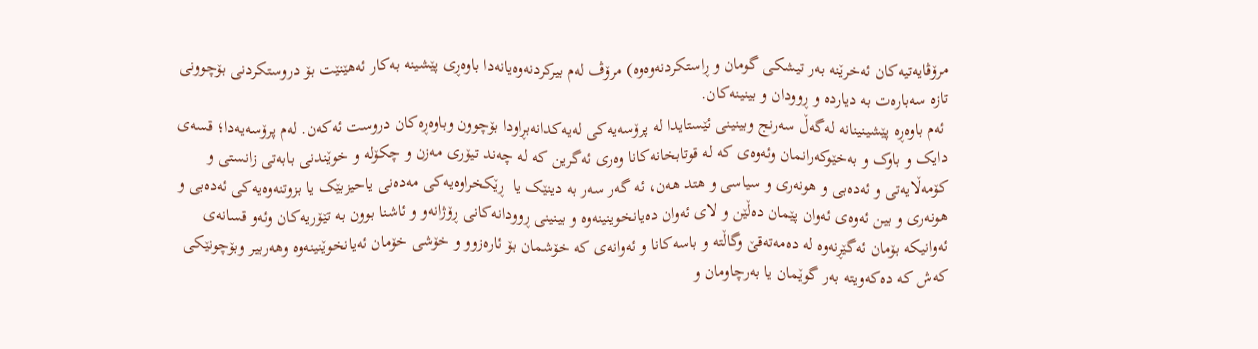مرۆڤایه‌تیه‌کان ئه‌خرێنه‌ به‌ر تیشکی گومان و ڕاستکردنه‌وه‌وه‌‌) مرۆڤ له‌م بیرکردنه‌وه‌یانه‌دا باوه‌ڕی پێشینه‌ به‌کار ئه‌هێنێت بۆ دروستکردنی بۆچوونی تازه‌ سه‌باره‌ت به‌ دیارده‌ و ڕوودان و بینینه‌کان.
 ئه‌م باوه‌ڕه‌ پێشینینانه‌ له‌گه‌ڵ سه‌رنج وبینینی ئێستایدا له‌ پرۆسه‌یه‌کی له‌یه‌کدانه‌بڕاودا بۆچوون وباوه‌ڕه‌کان دروست ئه‌که‌ن. له‌م پرۆسه‌یه‌دا؛ قسه‌ی دایک و باوک و به‌خێوکه‌رانمان وئه‌وه‌ی که‌ له‌ قوتابخانه‌کانا وه‌ری ئه‌گرین که‌ له‌ چه‌ند تیۆری مه‌زن و چکۆله‌ و خوێندنی بابه‌تی زانستی و کۆمه‌ڵایه‌تی و ئه‌ده‌بی و هونه‌ری و سیاسی و هتد هه‌ن، ئه‌ گه‌ر سه‌ر به‌ دینێک یا  ڕێکخراوه‌یه‌کی مه‌ده‌نی یاحیزبێک یا بزوتنه‌وه‌یه‌کی ئه‌ده‌بی و هونه‌ری و بین ئه‌وه‌ی ئه‌وان پێمان ده‌ڵێن و لای ئه‌وان ده‌یانخوینینه‌وه‌ و بینینی ڕوودانه‌کانی ڕۆژانه‌و و ئاشنا بوون به‌ تێۆریه‌کان وئه‌و قسانه‌ی ئه‌وانیکه‌ بۆمان ئه‌گێڕنه‌وه‌ له‌ ده‌مه‌ته‌قێ وگاڵته‌ و باسه‌کانا و ئه‌وانه‌ی که‌ خۆشمان بۆ ئاره‌زوو و خۆشی خۆمان ئه‌یانخوێنینه‌وه وهه‌ربیر وبۆچونێکی که‌ش که‌ ده‌که‌ویته‌ به‌ر گوێمان یا به‌رچاومان و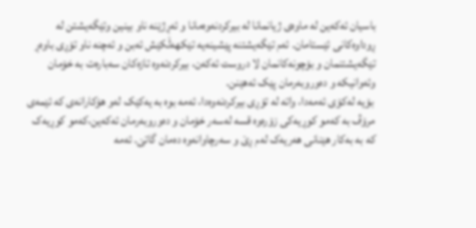باسیان ئه‌که‌ین له‌ ماوه‌ی ژیانمانا له‌ بیرکردنه‌وه‌مانا و ئه‌ڕژێنه‌ ناو بینین وتێگه‌یشتن له‌ ڕوداوه‌کانی ئێستامان. ئه‌م تێگه‌یشتنه‌ پێشینه‌یه‌ تێکهه‌ڵکێش ئه‌بن و ئه‌چنه‌ ناو تۆڕی باوه‌ڕ تێگه‌یشتنمان و بۆچونه‌کانمان لا دروست ئه‌که‌ن، بیرکردنه‌وه‌ تازه‌کان سه‌باره‌ت به‌ خۆمان وئه‌وانیکه‌ و ده‌وروبه‌رمان پێک ئه‌هێنن.
 بۆیه‌ له‌کۆی ئه‌مه‌دا، واته‌ له‌ تۆڕی بیرکردنه‌وه‌دا، ئه‌مه‌ بوه‌ به‌ یه‌کێک له‌و هۆکارانه‌ی که‌ ئێمه‌ی مرۆڤ به‌ که‌مو کوڕیه‌کی زۆره‌وه‌ قسه‌ له‌سه‌ر خۆمان و ده‌وروبه‌رمان ئه‌که‌ین،که‌مو کوڕیه‌ک که‌ به‌ به‌کار هێنانی‌ هه‌ریه‌ک له‌م ڕێ و سه‌رچاوانه‌وه‌ ده‌مان گاتێ. ئه‌مه‌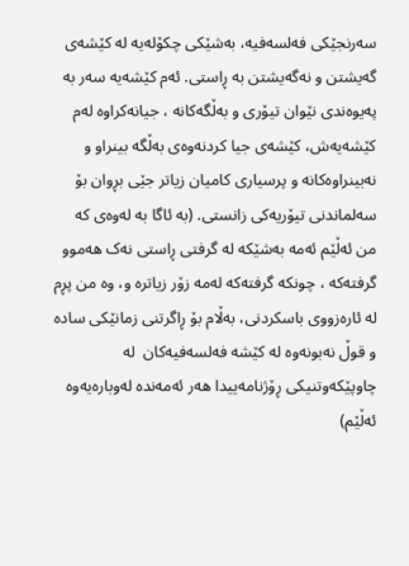سه‌رنجێکی فه‌لسه‌فیه‌، به‌شێکی چکۆله‌یه‌ له‌ کێشه‌ی گه‌یشتن و نه‌گه‌یشتن به‌ ڕاستی. ئه‌م کێشه‌یه‌ سه‌ر به‌ په‌یوه‌ندی نێوان تیۆری و به‌ڵگه‌کانه‌ ، جیانه‌کراوه‌ له‌م کێشه‌یه‌ش، کێشه‌ی جیا کردنه‌وه‌ی به‌ڵگه‌ بینراو و نه‌بینراوه‌کانه‌ و پرسیاری کامیان زیاتر جێی بڕوان بۆ سه‌لماندنی تیۆریه‌کی زانستی. (به‌ ئاگا به‌ له‌وه‌ی که‌ من ئه‌ڵێم ئه‌مه‌ به‌شێکه‌ له‌ گرفتی ڕاستی نه‌ک هه‌موو گرفته‌که‌ ، چونکه‌ گرفته‌که‌ له‌مه‌ زۆر زیاتره‌ و، وه‌ من پڕم له‌ ئاره‌زووی باسکردنی، به‌ڵام بۆ ڕاگرتنی زمانێکی ساده‌ و قوڵ نه‌بونه‌وه‌ له‌ کێشه‌ فه‌لسه‌فیه‌کان  له‌ چاوپێکه‌وتنیکی ڕۆژنامه‌ییدا هه‌ر ئه‌‌مه‌نده‌ له‌وباره‌یه‌وه‌ ئه‌ڵێم)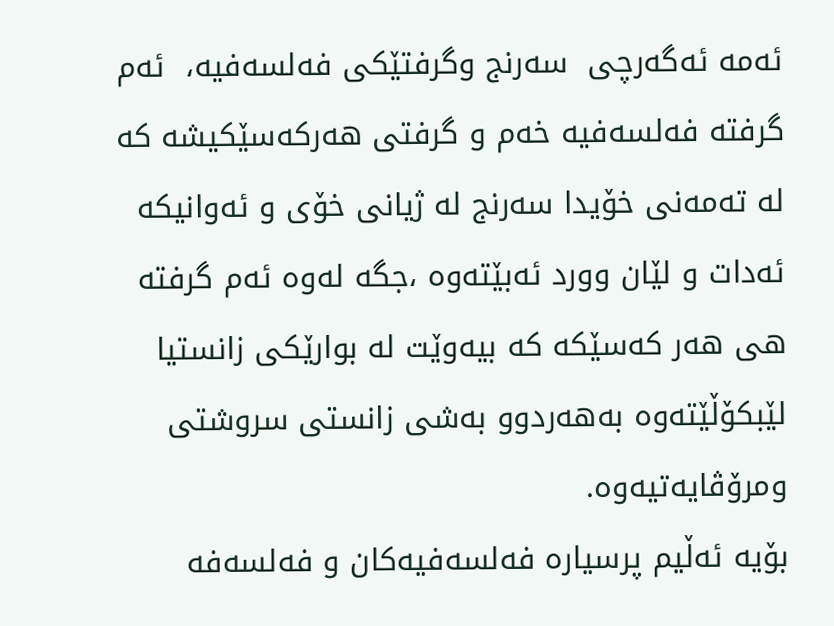ئه‌مه‌ ئه‌گه‌رچی  سه‌رنج وگرفتێکی فه‌لسه‌فیه‌، ‌ ئه‌م گرفته‌ ‌فه‌لسه‌فیه‌ خه‌م و گرفتی هه‌رکه‌سێکیشه که‌ له‌ ته‌مه‌نی خۆیدا‌ سه‌رنج‌ له‌ ژیانی خۆی و ئه‌وانیکه‌ ئه‌دات و لێان وورد ئه‌بێته‌وه‌ ،جگه‌ له‌وه‌ ئه‌م گرفته‌ هی هه‌ر که‌سێکه‌ که‌ بیه‌وێت له‌ بوارێکی زانستیا لێبکۆڵێته‌وه‌ به‌هه‌ردوو به‌شی زانستی سروشتی ومرۆڤایه‌تیه‌وه‌.
بۆیه‌ ئه‌ڵیم پرسیاره‌ فه‌لسه‌فیه‌کان و فه‌لسه‌فه‌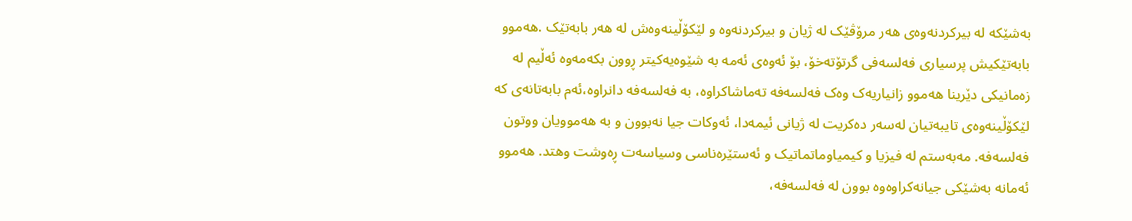به‌شێکه‌ له‌ بیرکردنه‌وه‌ی هه‌ر مرۆڤێک له‌ ژیان و بیرکردنه‌وه‌ و لێکۆڵینه‌وه‌ش له‌ هه‌ر بابه‌تێک .هه‌موو بابه‌تێکیش پرسیاری فه‌لسه‌فی گرتۆته‌خۆ، بۆ ئه‌وه‌ی ئه‌مه‌ به‌ شێوه‌یه‌کیتر ڕوون بکه‌مه‌وه‌ ئه‌ڵیم له‌ زه‌مانیکی دێرینا هه‌موو زانیاریه‌ک وه‌ک فه‌لسه‌فه‌ ته‌ماشاکراوه‌، به‌ فه‌لسه‌فه‌ دانراوه‌،ئه‌م بابه‌تانه‌ی که‌ لێکۆڵینه‌وه‌ی تایبه‌تیان له‌سه‌ر ده‌کریت له‌ ژیانی ئیمه‌دا، ئه‌وکات جیا نه‌بوون و به‌ هه‌موویان ووتون فه‌لسه‌فه‌. مه‌به‌ستم له‌ فیزیا و کیمیاوماتماتیک و ئه‌ستێره‌ناسی وسیاسه‌ت ڕه‌وشت وهتد. هه‌موو ئه‌مانه‌ به‌شێکی جیانه‌کراوه‌وه‌ بوون له‌ فه‌لسه‌فه‌،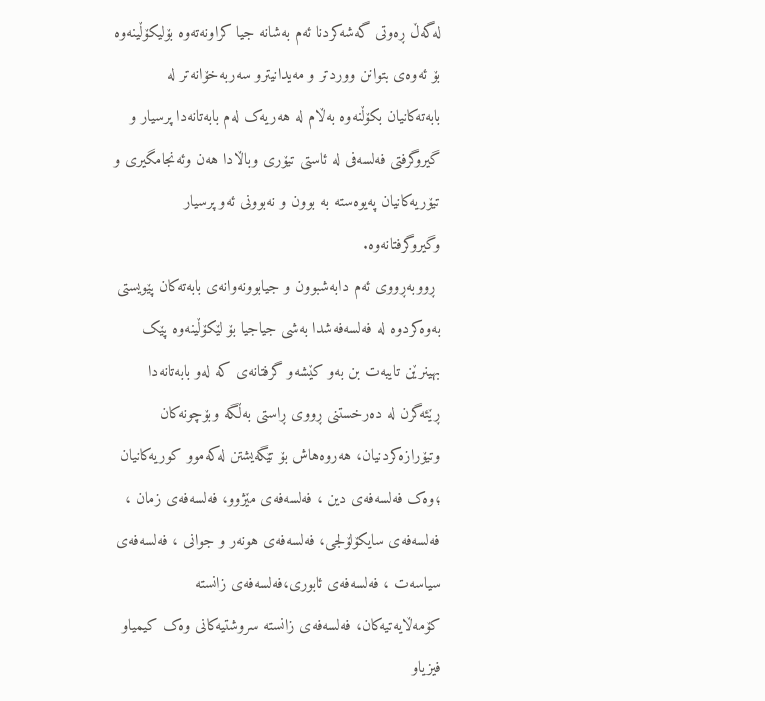له‌گه‌ڵ ڕه‌وتی گه‌شه‌کردنا ئه‌م به‌شانه‌ جیا کراونه‌ته‌وه‌ بۆلیکۆڵینه‌وه بۆ ئه‌وه‌ی بتوانن ووردتر و مه‌یدانیترو سه‌ربه‌خۆانه‌تر له‌ بابه‌ته‌کانیان بکۆڵنه‌وه به‌ڵام له‌ هه‌ریه‌ک له‌م بابه‌تانه‌دا پرسیار و گیروگرفتی فه‌لسه‌فی له‌ ئاستی تیۆری وباڵادا هه‌ن وئه‌نجامگیری و تیۆریه‌کانیان په‌یوه‌سته‌ به‌ بوون و نه‌بوونی ئه‌و پرسیار وگیروگرفتانه‌وه‌.
 ڕووبه‌ڕووی ئه‌م دابه‌شبوون و جیابوونه‌وانه‌ی بابه‌ته‌کان پێویستی به‌وه‌کردوه‌ له‌ فه‌لسه‌فه‌شدا به‌شی جیاجیا بۆ لێکۆڵینه‌وه‌ پێک بهینرێن تایبه‌ت بن به‌و کێشه‌و گرفتانه‌ی که‌ له‌و بابه‌تانه‌دا ڕێئه‌گرن له‌ ده‌رخستنی ڕووی ڕاستی به‌ڵگه‌ وبۆچونه‌کان وتیۆرازه‌کردنیان، هه‌روه‌هاش بۆ تێگه‌یشتن له‌که‌موو کوریه‌کانیان ؛وه‌ک فه‌لسه‌‌فه‌ی دین ، فه‌لسه‌فه‌ی مێژوو، فه‌لسه‌فه‌ی زمان ، فه‌لسه‌فه‌ی سایکۆلۆلجی، فه‌لسه‌فه‌ی هونه‌ر و جوانی ، فه‌لسه‌فه‌ی سیاسه‌ت ، فه‌لسه‌فه‌ی ئابوری،فه‌لسه‌فه‌ی زانسته‌ کۆمه‌ڵایه‌تیه‌کان، فه‌لسه‌فه‌ی زانسته‌ سروشتیه‌کانی وه‌ک کیمیاو فیزیاو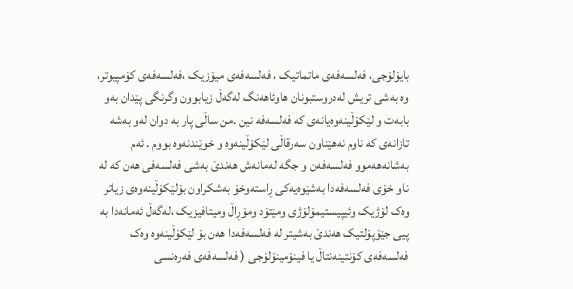بایۆلۆجی، فه‌لسه‌فه‌ی ماتماتیک ، فه‌لسه‌فه‌ی میۆزیک ،فه‌لسه‌فه‌ی کۆمپیوتر، وه‌ به‌شی تریش له‌دروستبونان هاوئاهه‌نگ له‌گه‌ڵ زیابوون وگرنگی پێدان به‌و بابه‌ت و لێکۆڵینه‌وه‌یانه‌ی که‌ فه‌لسه‌فه‌ نین .من ساڵی پار به‌ دوان له‌و به‌شه‌ تازانه‌ی که‌ ناوم نه‌هێناون سه‌رقاڵی لێکۆڵینه‌وه‌ و خوێندنه‌وه‌ بووم . ئه‌م به‌شانه‌هه‌موو فه‌لسه‌فه‌ن و جگه‌ له‌مانه‌ش‌ هه‌ندێ به‌شی فه‌لسه‌فی هه‌ن که‌ له‌ ناو خۆی فه‌لسه‌فه‌دا به‌شێوه‌یه‌کی ڕاسته‌وخۆ به‌شکراون بۆلێکۆڵینه‌وه‌ی زیاتر وه‌ک لۆژیک وئیپیستیمۆلۆژی ومێتۆد ومۆڕاڵ ومیتافیزیک ،له‌گه‌ڵ ئه‌مانه‌دا به‌ پیی جێۆپۆلتیک هه‌ندێ به‌شیتر له‌ فه‌لسه‌فه‌دا هه‌ن بۆ لێکۆڵینه‌وه‌ وه‌ک فه‌لسه‌فه‌ی کۆنتینه‌نتاڵ یا فینۆمینۆلۆجی ( فه‌لسه‌فه‌ی فه‌ره‌نسی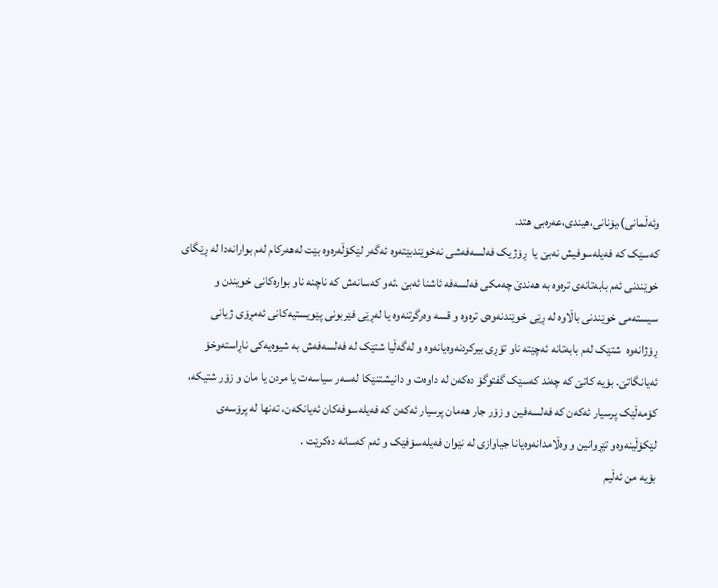وئه‌ڵمانی)،یۆنانی،هیندی،عه‌ره‌بی هتد.
که‌سێک که‌ فه‌یله‌سوفیش نه‌بێ یا  ڕۆژیک فه‌لسه‌فه‌شی نه‌خوێندبێته‌وه‌ ئه‌گه‌ر لێکۆڵه‌ره‌وه‌ بێت له‌هه‌رکام له‌م بوارانه‌دا له‌ ڕێگای خوێندنی ئه‌م بابه‌تانه‌ی تره‌وه‌ به‌ هه‌ندێ چه‌مکی فه‌لسه‌فه‌ ئاشنا ئه‌بێ .ئه‌و که‌سانه‌ش که‌ ناچنه ناو‌ بواره‌کانی خویندن و سیسته‌می خوێندنی باڵاوه له‌ ڕێی خوێندنه‌وه‌ی تره‌وه‌ و قسه‌ وه‌رگرتنه‌وه یا له‌ڕێی فێربونی پێویستیه‌کانی ئه‌مڕۆی ژیانی ڕۆژانه‌وه‌‌  شتێک له‌م بابه‌تانه‌ ئه‌چێته‌ ناو تۆڕی بیرکردنه‌وه‌یانه‌وه و له‌گه‌ڵیا شتێک له‌ فه‌لسه‌فه‌ش به‌ شیوه‌یه‌کی ناڕاسته‌وخۆ ئه‌یانگاتێ. بۆیه کاتێ که‌ چه‌ند که‌سێک گفتوگۆ ده‌که‌ن له‌ داوه‌ت و دانیشتنێکا له‌سه‌ر سیاسه‌ت یا مردن یا مان و زۆر شتیکه‌،‌  کۆمه‌ڵێک پرسیار ئه‌که‌ن که‌ فه‌لسه‌فین و زۆر جار هه‌مان پرسیار ئه‌که‌ن که‌ فه‌یله‌سوفه‌کان ئه‌یانکه‌ن، ته‌نها له‌ پرۆسه‌ی لێکۆڵینه‌وه‌و تێڕوانین و وه‌ڵامدانه‌وه‌یانا جیاوازی له‌ نێوان فه‌یله‌سۆفێک و ئه‌م که‌سانه‌ ده‌کرێت .
بۆیه‌ من ئه‌ڵیم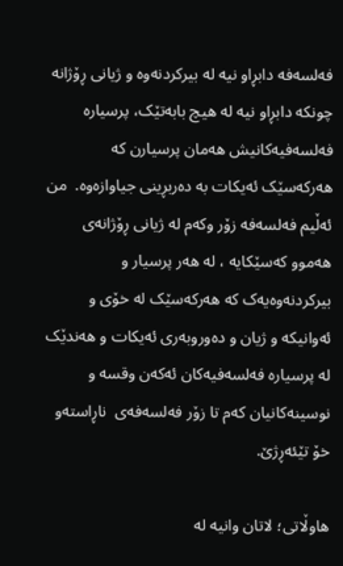فه‌لسه‌فه‌ دابڕاو نیه‌ له‌ بیرکردنه‌وه و ژیانی ڕۆژانه‌ چونکه‌ دابڕاو نیه‌ له‌ هیچ بابه‌تێک، پرسیاره‌ فه‌لسه‌فیه‌کانیش هه‌ما‌ن پرسیارن که‌ هه‌رکه‌سێک ئه‌یکات به‌ ده‌ربڕینی جیاوازه‌وه‌.  من ئه‌ڵیم فه‌لسه‌فه‌ زۆر وکه‌م‌ له‌ ژیانی ڕۆژانه‌ی هه‌موو که‌سێکایه‌ ، له‌ هه‌ر پرسیار و بیرکردنه‌وه‌یه‌ک که‌ هه‌رکه‌سێک له‌ خۆی و ئه‌وانیکه‌ و ژیان و ده‌وروبه‌ری ئه‌یکات و هه‌ندێک له‌ پرسیاره‌ فه‌لسه‌فیه‌کان ئه‌که‌ن و‌قسه‌ و نوسینه‌کانیان که‌م تا زۆر فه‌لسه‌فه‌ی  ناڕاسته‌و خۆ تێئه‌ڕژێ.

هاوڵاتی؛ لاتان وانیه‌ له‌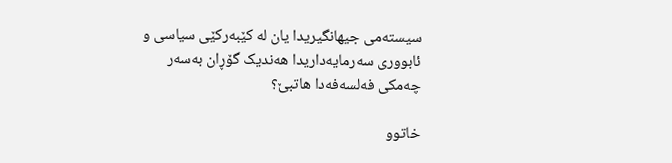سیسته‌می جیهانگیریدا یان له‌ کێبه‌رکێی سیاسی و ئابووری سه‌رمایه‌داریدا هه‌ندیک گۆڕان به‌سه‌ر چه‌مکی فه‌لسه‌فه‌دا هاتبێ؟

خاتوو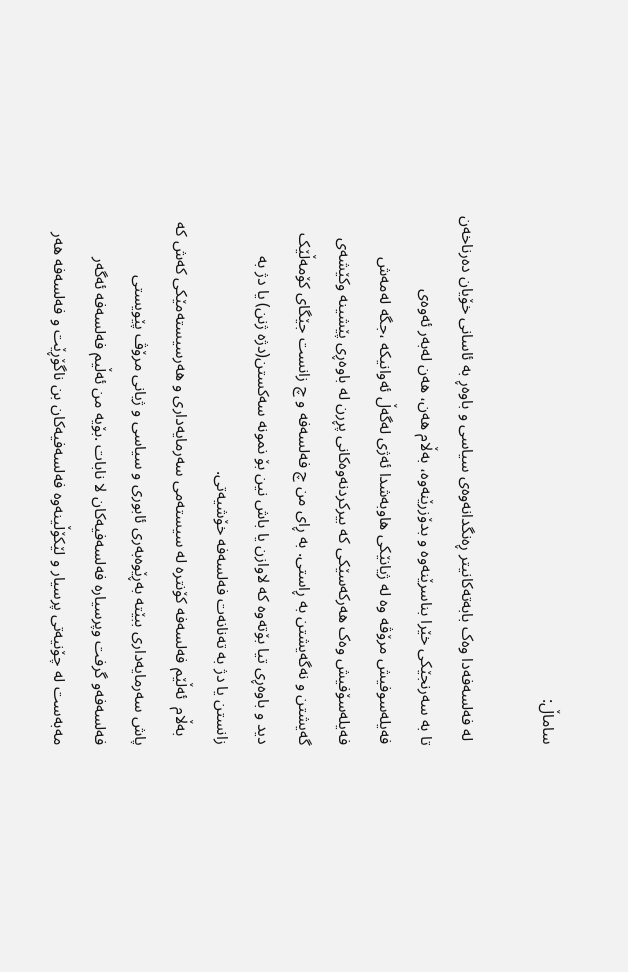ساماڵ:

 له‌ فه‌لسه‌فه‌دا وه‌ک بابه‌ته‌کانیتر ڕه‌نگدانه‌وه‌ی سیاسی و باوه‌ڕ به‌ ئاسانی خۆیان ده‌رناخه‌ن تا به‌ سه‌رنجێکی خێرا بناسرێنه‌وه‌ و بدۆزرێنه‌وه‌، به‌ڵام هه‌ن، هه‌ن له‌به‌ر ئه‌وه‌ی فه‌یله‌سوفیش مرۆڤه‌ وه‌ له‌ ژیانێکی هاوبه‌شدا ئه‌ژی له‌گه‌ڵ ئه‌وانیکه ،جگه‌ له‌مه‌ش فه‌یله‌سۆفیش وه‌ک هه‌رکه‌سێکی که‌ بیرکردنه‌وه‌کانی پڕرن له‌ باوه‌ڕی پێشینه‌ وکێشه‌ی گه‌یشتن و نه‌گه‌یشتن به‌ ڕاستی‌. به‌ ڕای من چ فه‌لسه‌فه‌ و چ زانست جێگای کۆمه‌ڵێک دید و باوه‌ڕی تیا بۆته‌وه‌ که‌ لاوازن یا باش نین بۆ نمونه‌ سه‌کستن(دژه‌ ژنن) یا دژ به‌ زانستن یا دژ به‌ ته‌نانه‌ت فه‌لسه‌فه‌ خۆشیه‌تی.
  به‌ڵام  ئه‌ڵێم فه‌لسه‌فه‌ کۆنتره‌ له‌ سیسته‌می سه‌رمایه‌داری و هه‌رسیسته‌مێکی که‌ش که‌ پاش سه‌رمایه‌داری ببێته‌ به‌ڕێوه‌به‌ری ئابوری و سیاسی و ژیانی مرۆڤ پێویستی فه‌لسه‌فه‌و گرفت وپرسیاره‌ فه‌لسه‌فیه‌کان لا نابات .بۆیه‌ من ئه‌ڵیم فه‌لسه‌فه‌ ئه‌گه‌ر مه‌به‌ست له‌ چۆنیه‌تی پرسیار و لێکۆڵینه‌وه‌ فه‌لسه‌فیه‌کان بن ناگۆڕێت و فه‌لسه‌فه‌ هه‌ر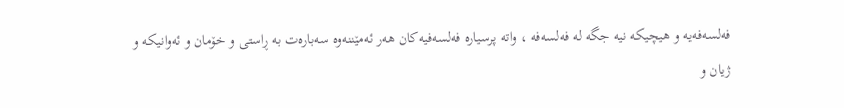فه‌لسه‌فه‌یه‌ و هیچیکه‌ نیه‌ جگه‌ له‌ فه‌لسه‌فه‌ ، واته‌ پرسیاره‌ فه‌لسه‌فیه‌کان هه‌ر ئه‌مێننه‌وه‌ سه‌باره‌ت به‌ ڕاستی و خۆمان و ئه‌وانیکه‌ و ژیان و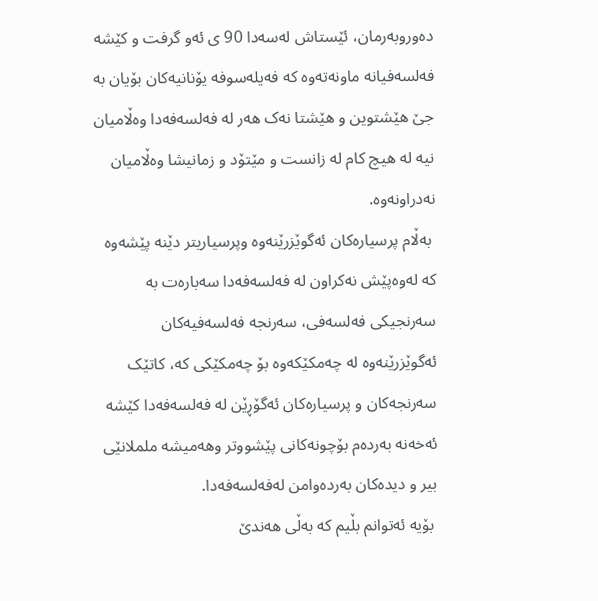ده‌وروبه‌رمان، ئێستاش له‌سه‌دا 90 ی ئه‌و گرفت و کێشه‌ فه‌لسه‌فیانه‌ ماونه‌ته‌وه‌ که‌ فه‌یله‌سوفه‌ یۆنانیه‌کان بۆیان به‌ جێ هێشتوین و هێشتا نه‌ک هه‌ر له‌ فه‌لسه‌فه‌دا وه‌ڵامیان نیه‌ له‌ هیچ کام له‌ زانست و مێتۆد و زمانیشا وه‌ڵامیان نه‌دراونه‌وه‌.
 به‌ڵام پرسیاره‌کان ئه‌گوێزرێنه‌وه‌ وپرسیاریتر دێنه‌ پێشه‌وه‌ که‌ له‌وه‌پێش نه‌کراون له‌ فه‌لسه‌فه‌دا سه‌باره‌ت به‌ سه‌رنجیکی فه‌لسه‌فی، سه‌رنجه‌ فه‌لسه‌فیه‌کان ئه‌گوێزرێنه‌وه‌ له‌ چه‌مکێکه‌وه‌ بۆ چه‌مکێکی که‌، کاتێک سه‌رنجه‌کان و پرسیاره‌کان ئه‌گۆڕێن له‌ فه‌لسه‌فه‌دا کێشه‌ ئه‌خه‌نه‌ به‌رده‌م بۆچونه‌کانی پێشووتر وهه‌میشه‌ ململانێی بیر و دیده‌کان به‌رده‌وامن له‌فه‌لسه‌فه‌دا.
 بۆیه‌ ئه‌توانم بڵیم که‌ به‌ڵی هه‌ندێ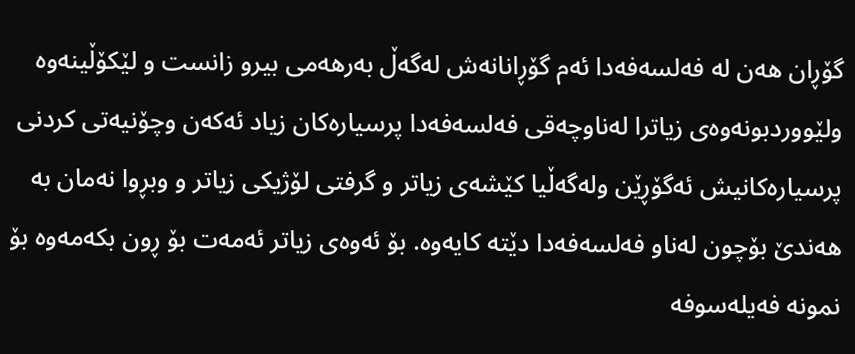گۆڕان هه‌ن له‌ فه‌لسه‌فه‌دا ئه‌م گۆڕانانه‌‌ش له‌گه‌ڵ به‌رهه‌می بیرو زانست و لێکۆڵینه‌وه‌ ولێووردبونه‌وه‌ی زیاترا له‌ناوچه‌قی فه‌لسه‌فه‌دا پرسیاره‌کان زیاد ئه‌که‌ن وچۆنیه‌تی کردنی پرسیاره‌کانیش ئه‌گۆڕێن وله‌گه‌ڵیا کێشه‌ی زیاتر و گرفتی لۆژیکی زیاتر و وبڕوا نه‌مان به‌ هه‌ندێ بۆچون له‌ناو فه‌لسه‌فه‌دا دێته‌ کایه‌وه‌. بۆ ئه‌وه‌ی زیاتر ئه‌مه‌ت بۆ ڕون بکه‌مه‌وه‌ بۆ نمونه‌ فه‌یله‌سوفه‌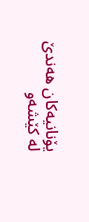یۆنانیه‌کان هه‌ندێ له‌ کێشه‌و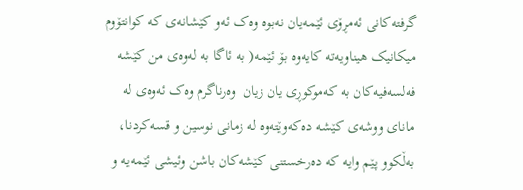گرفته‌کانی ئه‌مڕۆی ئێمه‌یان نه‌بوه‌ وه‌ک ئه‌و کێشانه‌ی که‌ کوانتۆوم میکانیک هیناویه‌ته‌ کایه‌وه‌ بۆ ئێمه‌( به‌ ئاگا به‌ له‌وه‌ی من کێشه‌ فه‌لسه‌فیه‌کان به‌ که‌موکوڕی یان زیان  وه‌رناگرم وه‌ک ئه‌وه‌ی له‌ مانای ووشه‌ی کێشه‌ ده‌که‌وێته‌وه‌ له‌ زمانی نوسین و قسه‌کردنا، به‌ڵکوو پێم وایه‌ که‌ ده‌رخستنی کێشه‌کان باشن وئیشی ئێمه‌یه‌ و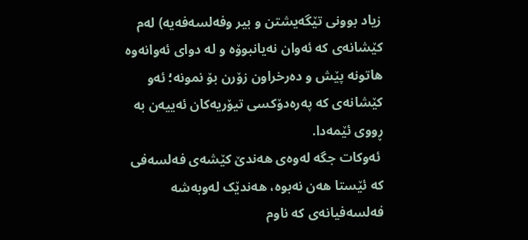زیاد بوونی تێگه‌یشتن و بیر وفه‌لسه‌فه‌یه‌) له‌م کێشانه‌ی که‌ ئه‌وان نه‌یانبوۆه‌ و له‌ دوای ئه‌وانه‌وه‌ هاتونه‌ پێش و ده‌رخراون زۆرن بۆ نمونه‌؛ ئه‌و کێشانه‌ی که‌ په‌ره‌دۆکسی تیۆریه‌کان ئه‌ییه‌ن به‌ ڕووی ئێمه‌دا.
 ئه‌وکات جگه‌ له‌وه‌ی هه‌ندێ کێشه‌ی فه‌لسه‌فی که‌ ئێستا هه‌ن نه‌بوه‌، هه‌ندێک له‌وبه‌شه‌ فه‌لسه‌فیانه‌ی که‌ ناوم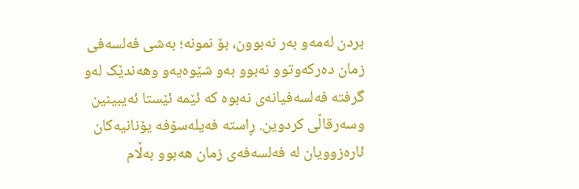بردن له‌مه‌و به‌ر نه‌بوون، بۆ نمونه‌؛ به‌شی فه‌لسه‌فی زمان ده‌رکه‌وتوو نه‌بوو به‌و شێوه‌یه‌و وهه‌ندێک له‌و گرفته‌ فه‌لسه‌فیانه‌ی‌ نه‌بوه‌ که‌ ئێمه‌ ئێستا ئه‌یبینین وسه‌رقاڵی کردوین. ڕاسته‌ فه‌یله‌سۆفه‌ یۆنانیه‌کان ئاره‌زوویان له‌ فه‌لسه‌فه‌ی زمان هه‌بوو به‌ڵام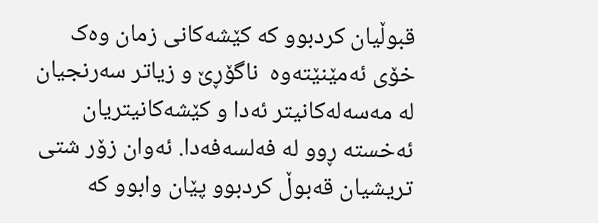قبوڵیان کردبوو که‌ کێشه‌کانی زمان وه‌ک خۆی ئه‌مێنێته‌وه‌  ناگۆڕێ و زیاتر سه‌رنجیان له‌ مه‌سه‌له‌کانیتر ئه‌دا و کێشه‌کانیتریان ئه‌خسته‌ ڕوو له‌ فه‌لسه‌فه‌دا. ئه‌وان زۆر شتی تریشیان قه‌بوڵ کردبوو پێان وابوو که‌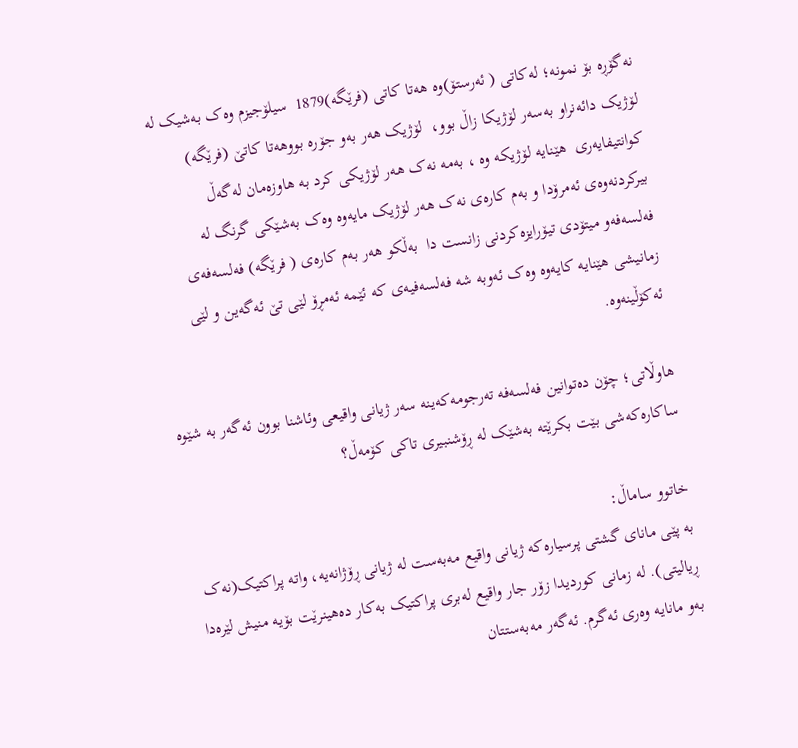نه‌گۆڕه‌ بۆ نمونه‌؛ له‌کاتی ( ئه‌رستۆ)وه‌ هه‌تا کاتی (فرێگه)1879  سیلۆجیزم وه‌ک به‌شیک له‌ لۆژیک دائه‌نراو به‌سه‌ر لۆژیکا زاڵ بوو،  لۆژیک هه‌ر به‌و جۆره‌ بووهه‌تا کاتێ (فرێگه‌) کوانتیفایه‌ری‌  هێنایه‌ لۆژیکه وه‌ ، به‌مه‌ نه‌ک هه‌ر لۆژیکی کرد به‌ هاوزه‌مان له‌گه‌ڵ بیرکردنه‌وه‌ی ئه‌مرۆدا و به‌م کاره‌ی نه‌ک هه‌ر لۆژیک مایه‌وه‌ وه‌ک به‌شێکی گرنگ‌ له‌ فه‌لسه‌فه‌و میتۆدی تیۆرایزه‌کردنی زانست دا  به‌ڵکو هه‌ر به‌م کاره‌ی ( فرێگه) فه‌لسه‌فه‌ی زمانیشی هێنایه‌ کایه‌وه‌ وه‌ک ئه‌وبه‌ شه‌ فه‌لسه‌فیه‌ی که‌ ئێمه‌ ئه‌مڕۆ لێی تێ ئه‌گه‌ین و لێی ئه‌کۆڵینه‌وه‌.

هاوڵاتی؛ چۆن ده‌توانین فه‌لسه‌فه‌ ته‌رجومه‌که‌ینه‌ سه‌ر ژیانی واقیعی وئاشنا بوون ئه‌گه‌ر به‌ شێوه‌ ساکاره‌که‌شی بێت بکرێته‌ به‌شێک له‌ ڕۆشنبیری تاکی کۆمه‌ڵ؟

خاتوو ساماڵ:
به‌ پێی مانای گشتی پرسیاره‌که‌ ژیانی واقیع مه‌به‌ست له‌ ژیانی ڕۆژانه‌یه‌، واته‌ پراکتیک(نه‌ک ڕیالیتی). له‌ زمانی کوردیدا زۆر جار واقیع له‌بری پراکتیک به‌کار ده‌هینرێت بۆیه‌ منیش لێره‌دا به‌و مانایه‌ وه‌ری ئه‌گرم. ئه‌گه‌ر مه‌به‌ستتان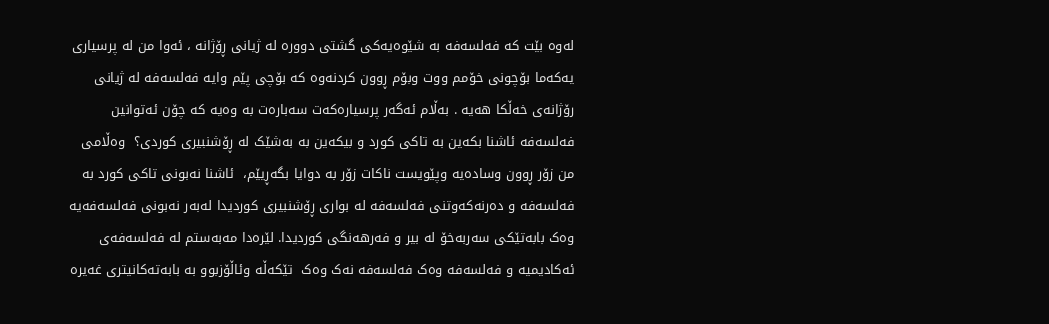له‌وه‌ بێت که‌ فه‌لسه‌فه‌ به‌ شێوه‌یه‌کی گشتی دووره‌ له‌ ژیانی ڕۆژانه‌ ، ئه‌وا من له‌ پرسیاری یه‌که‌ما بۆچونی خۆمم ووت وبۆم ڕوون کردنه‌وه‌ که‌ بۆچی پێم وایه‌ فه‌لسه‌فه‌ له‌ ژیانی رۆژانه‌ی خه‌ڵکا هه‌یه‌ . به‌ڵام ئه‌گه‌ر پرسیاره‌که‌ت سه‌باره‌ت به وه‌یه‌ که‌ چۆن ئه‌توانین ‌ فه‌لسه‌فه‌ ئاشنا بکه‌ین به‌ تاکی کورد و بیکه‌ین به‌ به‌شێک له‌ ڕۆشنبیری کوردی؟  وه‌ڵامی من زۆر ڕوون وساده‌یه‌ وپێویست ناکات زۆر به‌ دوایا بگه‌ڕیێم،  ئاشنا نه‌بونی تاکی کورد به‌ فه‌لسه‌فه‌ و ده‌رنه‌که‌وتنی فه‌لسه‌فه‌ له‌ بواری ڕۆشنبیری کوردیدا له‌به‌ر نه‌بونی فه‌لسه‌فه‌یه‌ وه‌ک بابه‌تێکی سه‌ربه‌خۆ له‌ بیر و فه‌رهه‌نگی کوردیدا. لێره‌دا مه‌به‌ستم له‌ فه‌لسه‌فه‌ی ئه‌کادیمیه‌ و فه‌لسه‌فه‌ وه‌ک فه‌لسه‌فه‌ نه‌ک وه‌ک  تێکه‌ڵه‌ وئاڵۆزبوو به‌ بابه‌ته‌کانیتری غه‌یره‌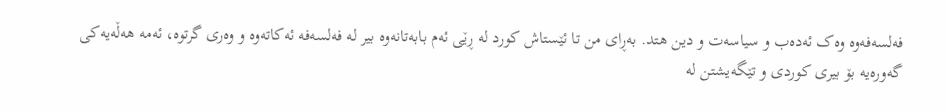فه‌لسه‌فه‌وه‌ وه‌ک ئه‌ده‌ب و سیاسه‌ت و دین هتد. به‌ڕای من تا ئێستاش کورد له‌ ڕێی ئه‌م بابه‌تانه‌وه‌ بیر له‌ فه‌لسه‌فه‌ ئه‌کاته‌وه‌ و وه‌ری گرتوه‌، ئه‌مه‌ هه‌ڵه‌یه‌کی گه‌وره‌یه‌ بۆ بیری کوردی و تێگه‌یشتن له‌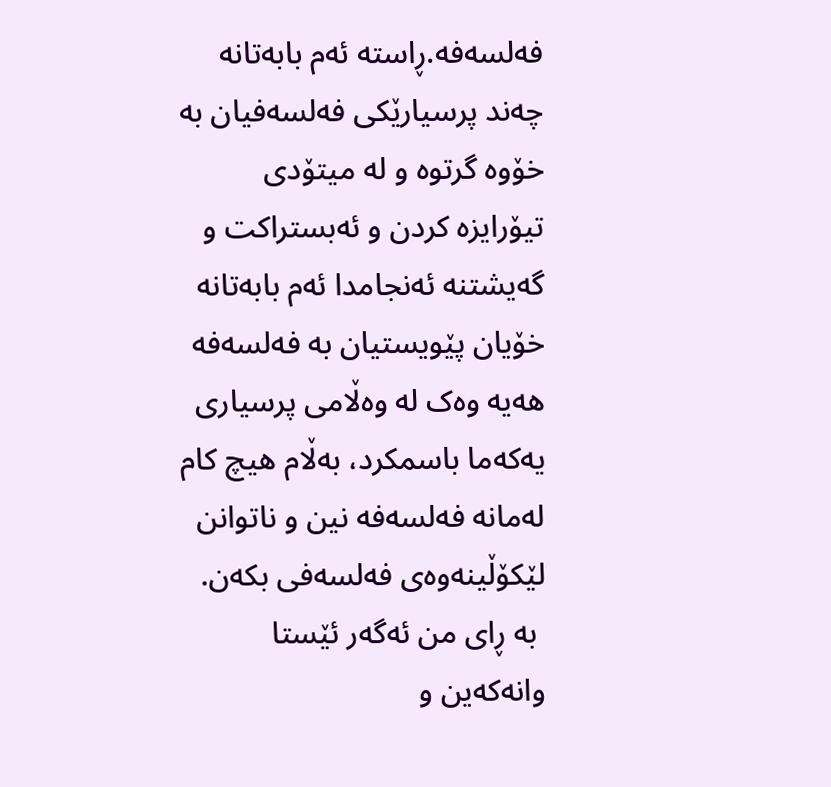فه‌لسه‌فه‌.ڕاسته‌ ئه‌م بابه‌تانه چه‌ند پرسیارێکی فه‌لسه‌فیان به‌ خۆوه‌ گرتوه و له‌ میتۆدی تیۆرایزه‌ کردن و ئه‌بستراکت و گه‌یشتنه‌ ئه‌نجامدا ئه‌م بابه‌تانه‌ خۆیان پێویستیان به‌ فه‌لسه‌فه‌ هه‌یه‌ وه‌ک له‌ وه‌ڵامی پرسیاری یه‌که‌ما باسمکرد، به‌ڵام هیچ کام له‌مانه‌ فه‌لسه‌فه‌ نین و ناتوانن لێکۆڵینه‌وه‌ی فه‌لسه‌فی بکه‌ن.
 به‌ ڕای من ئه‌گه‌ر ئێستا وانه‌که‌ین و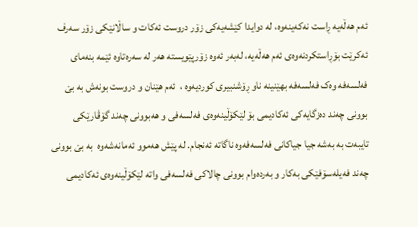ئه‌م هه‌ڵه‌یه‌ ڕاست نه‌که‌ینه‌وه‌، له‌ دوایدا کێشه‌یه‌کی زۆر دروست ئه‌کات و ساڵانێکی زۆر سه‌رف ئه‌کرێت بۆڕاستکردنه‌وه‌ی ئه‌م هه‌ڵه‌یه‌، له‌به‌ر ئه‌وه زۆرپێویسته‌ هه‌ر له‌ سه‌ره‌تاوه‌ ئێمه بنه‌مای‌ فه‌لسه‌فه‌ وه‌ک فه‌لسه‌فه‌ بهێنینه‌ ناو ڕۆشنبیری کوردیه‌وه‌ ،  ئه‌م هێنان و دروست بونه‌ش به‌ بێ بوونی چه‌ند ده‌زگایه‌کی ئه‌کادیمی بۆ لێکۆڵینه‌وه‌ی فه‌لسه‌فی و هه‌بوونی چه‌ند گۆڤارێکی تایبه‌ت به‌ به‌شه‌ جیا جیاکانی فه‌لسه‌فه‌وه‌ ناگاته‌ ئه‌نجام. له‌ پێش هه‌موو ئه‌مانه‌شه‌وه‌  به‌ بێ بوونی چه‌ند فه‌یله‌سۆفێکی به‌کار و به‌رده‌وام بوونی چالاکی فه‌لسه‌فی واته‌ لێکۆڵینه‌وه‌ی ئه‌کادیمی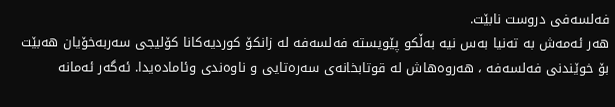فه‌لسه‌فی دروست نابێت.
هه‌ر ئه‌مه‌ش به‌ ته‌نیا به‌س نیه‌ به‌ڵکو پێویسته‌ فه‌لسه‌فه‌ له‌ زانکۆ کوردیه‌کانا کۆلیجی سه‌ربه‌خۆیان هه‌بێت بۆ خوێندنی فه‌لسه‌فه‌ ، هه‌روه‌هاش له‌ قوتابخانه‌ی سه‌ره‌تایی و ناوه‌ندی وئاماده‌یدا. ئه‌گه‌ر ئه‌مانه‌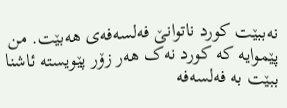نه‌ببێت کورد ناتوانێ فه‌لسه‌فه‌ی هه‌بێت. من پێموایه‌ که‌ کورد نه‌ک هه‌ر زۆر پێویسته‌ ئاشنا ببێت به‌ فه‌لسه‌فه‌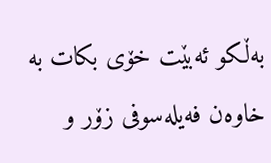به‌ڵکو ئه‌بێت خۆی بکات به‌ خاوه‌ن فه‌یله‌سوفی زۆر و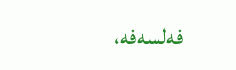فه‌لسه‌فه،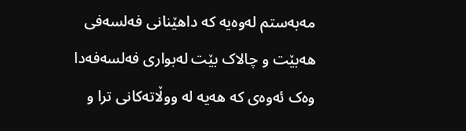مه‌به‌ستم له‌وه‌یه‌ که‌ داهێنانی فه‌لسه‌فی هه‌بێت و چالاک بێت له‌بواری فه‌لسه‌فه‌دا وه‌ک ئه‌وه‌ی که‌ هه‌یه‌ له‌ ووڵاته‌کانی ترا و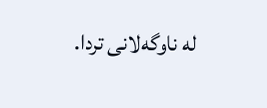له‌ ناوگه‌لانی تردا.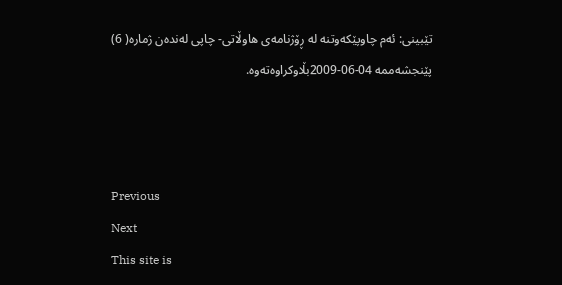تێبینی: ئه‌م چاوپێکه‌وتنه‌ له‌ ڕۆژنامه‌ی هاوڵاتی- چاپی له‌نده‌ن ژماره‌( 6) پێنجشه‌ممه‌ 04-06-2009بڵاوکراوه‌ته‌وه.



Previous
Next
This site is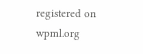registered on wpml.org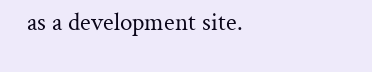as a development site.